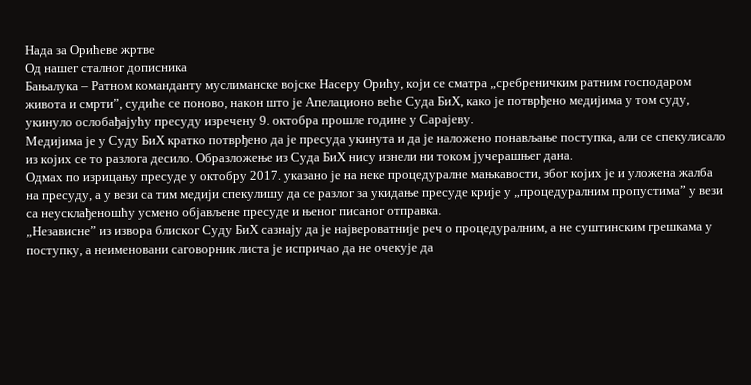Нада за Орићеве жртве
Од нашег сталног дописника
Бањалука – Ратном команданту муслиманске војске Насеру Орићу, који се сматра „сребреничким ратним господаром живота и смрти”, судиће се поново, након што је Апелационо веће Суда БиХ, како је потврђено медијима у том суду, укинуло ослобађајућу пресуду изречену 9. октобра прошле године у Сарајеву.
Медијима је у Суду БиХ кратко потврђено да је пресуда укинута и да је наложено понављање поступка, али се спекулисало из којих се то разлога десило. Образложење из Суда БиХ нису изнели ни током јучерашњег дана.
Одмах по изрицању пресуде у октобру 2017. указано је на неке процедуралне мањкавости, због којих је и уложена жалба на пресуду, а у вези са тим медији спекулишу да се разлог за укидање пресуде крије у „процедуралним пропустима” у вези са неусклађеношћу усмено објављене пресуде и њеног писаног отправка.
„Независне” из извора блиског Суду БиХ сазнају да је највероватније реч о процедуралним, а не суштинским грешкама у поступку, а неименовани саговорник листа је испричао да не очекује да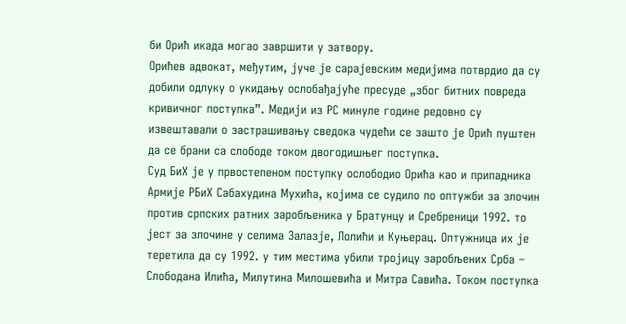би Орић икада могао завршити у затвору.
Орићев адвокат, међутим, јуче је сарајевским медијима потврдио да су добили одлуку о укидању ослобађајуће пресуде „због битних повреда кривичног поступка”. Медији из РС минуле године редовно су извештавали о застрашивању сведока чудећи се зашто је Орић пуштен да се брани са слободе током двогодишњег поступка.
Суд БиХ је у првостепеном поступку ослободио Орића као и припадника Армије РБиХ Сабахудина Мухића, којима се судило по оптужби за злочин против српских ратних заробљеника у Братунцу и Сребреници 1992. то јест за злочине у селима Залазје, Лолићи и Куњерац. Оптужница их је теретила да су 1992. у тим местима убили тројицу заробљених Срба – Слободана Илића, Милутина Милошевића и Митра Савића. Током поступка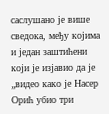саслушано је више сведока, међу којима и један заштићени који је изјавио да је „видео како је Насер Орић убио три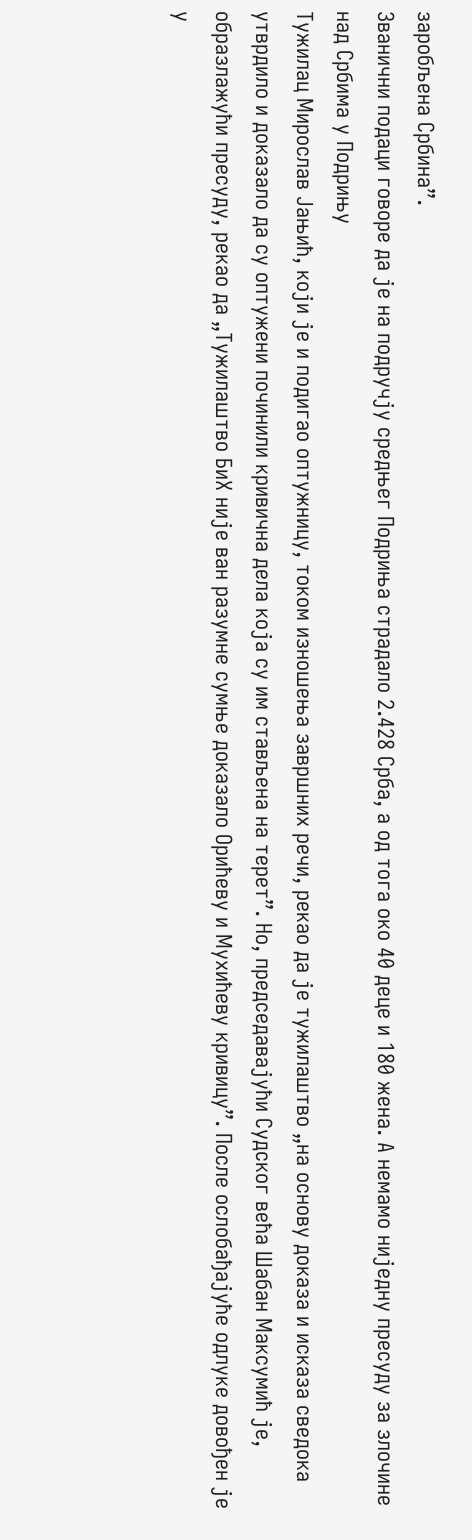заробљена Србина”.
Званични подаци говоре да је на подручју средњег Подриња страдало 2.428 Срба, а од тога око 40 деце и 180 жена. А немамо ниједну пресуду за злочине над Србима у Подрињу
Тужилац Мирослав Јањић, који је и подигао оптужницу, током изношења завршних речи, рекао да је тужилаштво „на основу доказа и исказа сведока утврдило и доказало да су оптужени починили кривична дела која су им стављена на терет”. Но, председавајући Судског већа Шабан Максумић је, образлажући пресуду, рекао да „Тужилаштво БиХ није ван разумне сумње доказало Орићеву и Мухићеву кривицу”. После ослобађајуће одлуке довођен је у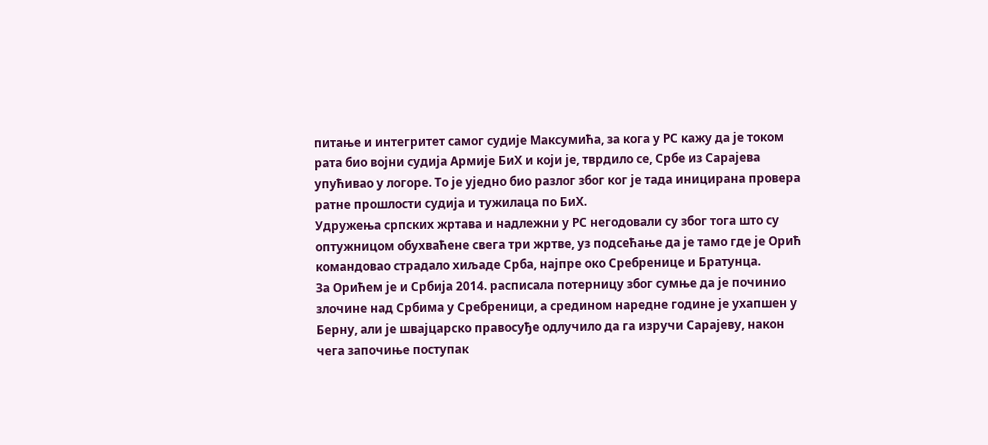питање и интегритет самог судије Максумића, за кога у РС кажу да је током рата био војни судија Армије БиХ и који је, тврдило се, Србе из Сарајева упућивао у логоре. То је уједно био разлог због ког је тада иницирана провера ратне прошлости судија и тужилаца по БиХ.
Удружења српских жртава и надлежни у РС негодовали су због тога што су оптужницом обухваћене свега три жртве, уз подсећање да је тамо где је Орић командовао страдало хиљаде Срба, најпре око Сребренице и Братунца.
За Орићем је и Србија 2014. расписала потерницу због сумње да је починио злочине над Србима у Сребреници, а средином наредне године је ухапшен у Берну, али је швајцарско правосуђе одлучило да га изручи Сарајеву, након чега започиње поступак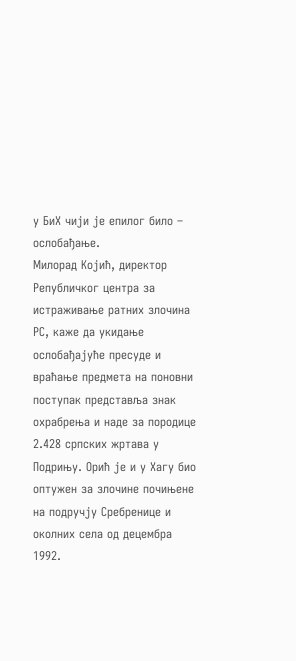у БиХ чији је епилог било – ослобађање.
Милорад Којић, директор Републичког центра за истраживање ратних злочина РС, каже да укидање ослобађајуће пресуде и враћање предмета на поновни поступак представља знак охрабрења и наде за породице 2.428 српских жртава у Подрињу. Орић је и у Хагу био оптужен за злочине почињене на подручју Сребренице и околних села од децембра 1992.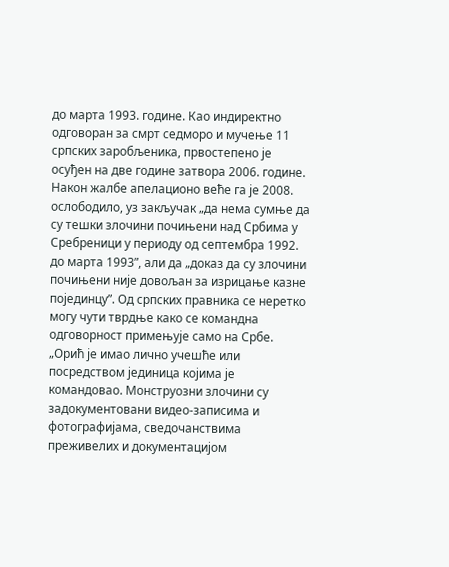до марта 1993. године. Као индиректно одговоран за смрт седморо и мучење 11 српских заробљеника, првостепено је осуђен на две године затвора 2006. године. Након жалбе апелационо веће га је 2008. ослободило, уз закључак „да нема сумње да су тешки злочини почињени над Србима у Сребреници у периоду од септембра 1992. до марта 1993”, али да „доказ да су злочини почињени није довољан за изрицање казне појединцу”. Од српских правника се неретко могу чути тврдње како се командна одговорност примењује само на Србе.
„Орић је имао лично учешће или посредством јединица којима је командовао. Монструозни злочини су задокументовани видео-записима и фотографијама, сведочанствима преживелих и документацијом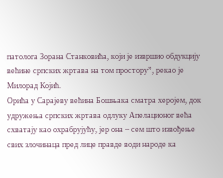патолога Зорана Станковића, који је извршио обдукцију већине српских жртава на том простору”, рекао је Милорад Којић.
Орића у Сарајеву већина Бошњака сматра херојем, док удружења српских жртава одлуку Апелационог већа схватају као охрабрујућу, јер она – сем што извођење свих злочинаца пред лице правде води народе ка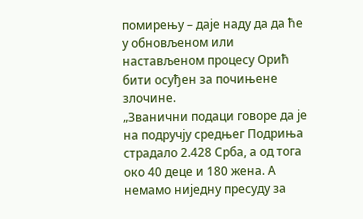помирењу – даје наду да да ће у обновљеном или настављеном процесу Орић бити осуђен за почињене злочине.
„Званични подаци говоре да је на подручју средњег Подриња страдало 2.428 Срба, а од тога око 40 деце и 180 жена. А немамо ниједну пресуду за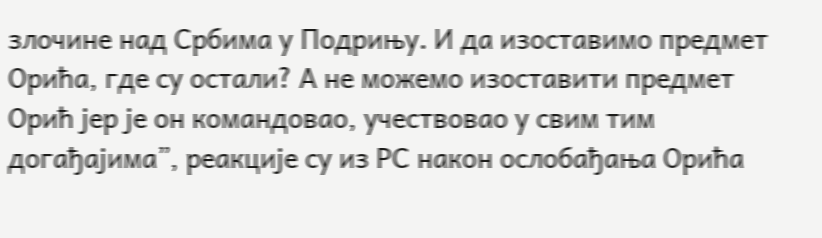злочине над Србима у Подрињу. И да изоставимо предмет Орића, где су остали? А не можемо изоставити предмет Орић јер је он командовао, учествовао у свим тим догађајима”, реакције су из РС након ослобађања Орића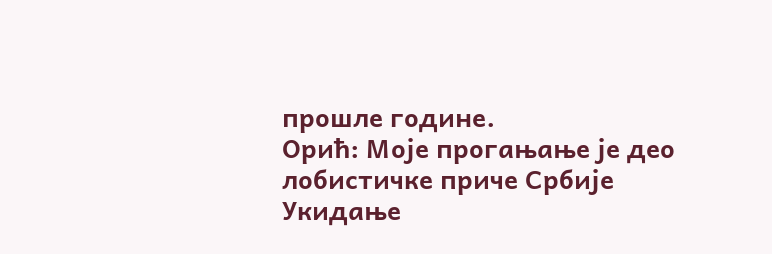прошле године.
Орић: Моје прогањање је део лобистичке приче Србије
Укидање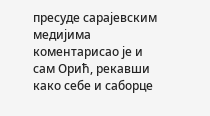пресуде сарајевским медијима коментарисао је и сам Орић, рекавши како себе и саборце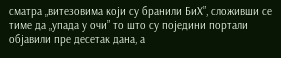сматра „витезовима који су бранили БиХ”, сложивши се тиме да „упада у очи” то што су поједини портали објавили пре десетак дана, а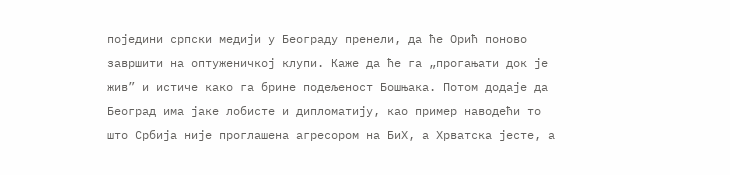поједини српски медији у Београду пренели, да ће Орић поново завршити на оптуженичкој клупи. Каже да ће га „прогањати док је жив” и истиче како га брине подељеност Бошњака. Потом додаје да Београд има јаке лобисте и дипломатију, као пример наводећи то што Србија није проглашена агресором на БиХ, а Хрватска јесте, а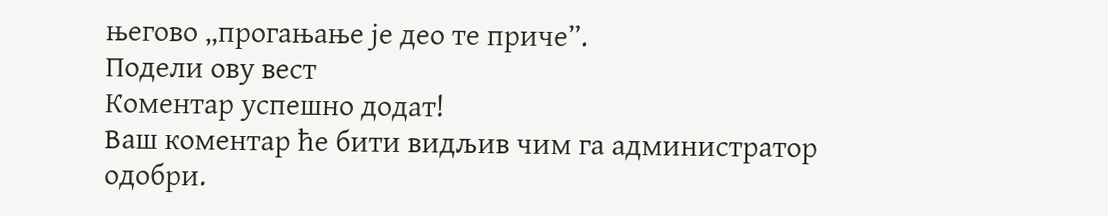његово „прогањање је део те приче”.
Подели ову вест
Комeнтар успeшно додат!
Ваш комeнтар ћe бити видљив чим га администратор одобри.